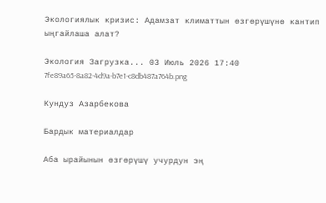Экологиялык кризис: Адамзат климаттын өзгөрүшүнө кантип ыңгайлаша алат?

Экология Загрузка... 03 Июль 2026 17:40
7fe89a65-8a82-4d9a-b7e1-c8db487a764b.png

Кундуз Азарбекова

Бардык материалдар

Аба ырайынын өзгөрүшү учурдун эң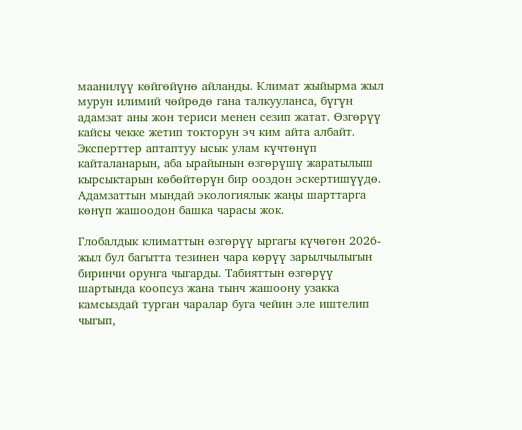маанилүү көйгөйүнө айланды. Климат жыйырма жыл мурун илимий чөйрөдө гана талкууланса, бүгүн адамзат аны жон териси менен сезип жатат. Өзгөрүү кайсы чекке жетип токторун эч ким айта албайт. Эксперттер аптаптуу ысык улам күчтөнүп кайталанарын, аба ырайынын өзгөрүшү жаратылыш кырсыктарын көбөйтөрүн бир ооздон эскертишүүдө. Адамзаттын мындай экологиялык жаңы шарттарга көнүп жашоодон башка чарасы жок.

Глобалдык климаттын өзгөрүү ыргагы күчөгөн 2026-жыл бул багытта тезинен чара көрүү зарылчылыгын биринчи орунга чыгарды. Табияттын өзгөрүү шартында коопсуз жана тынч жашоону узакка камсыздай турган чаралар буга чейин эле иштелип чыгып,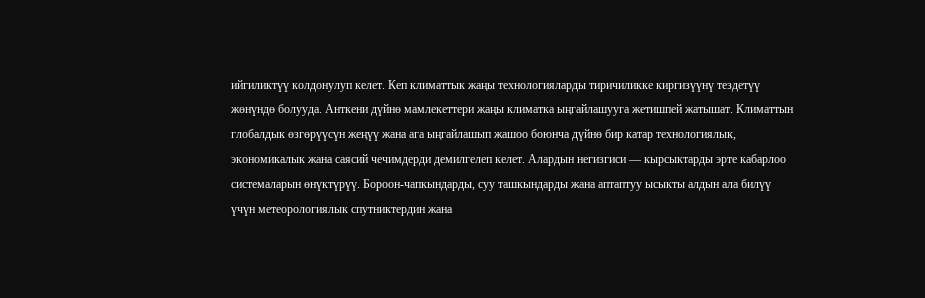ийгиликтүү колдонулуп келет. Кеп климаттык жаңы технологияларды тиричиликке киргизүүнү тездетүү жөнүндө болууда. Анткени дүйнө мамлекеттери жаңы климатка ыңгайлашууга жетишпей жатышат. Климаттын глобалдык өзгөрүүсүн жеңүү жана ага ыңгайлашып жашоо боюнча дүйнө бир катар технологиялык, экономикалык жана саясий чечимдерди демилгелеп келет. Алардын негизгиси — кырсыктарды эрте кабарлоо системаларын өнүктүрүү. Бороон-чапкындарды, суу ташкындарды жана аптаптуу ысыкты алдын ала билүү үчүн метеорологиялык спутниктердин жана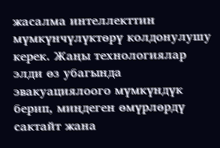жасалма интеллекттин мүмкүнчүлүктөрү колдонулушу керек. Жаңы технологиялар элди өз убагында эвакуациялоого мүмкүндүк берип, миңдеген өмүрлөрдү сактайт жана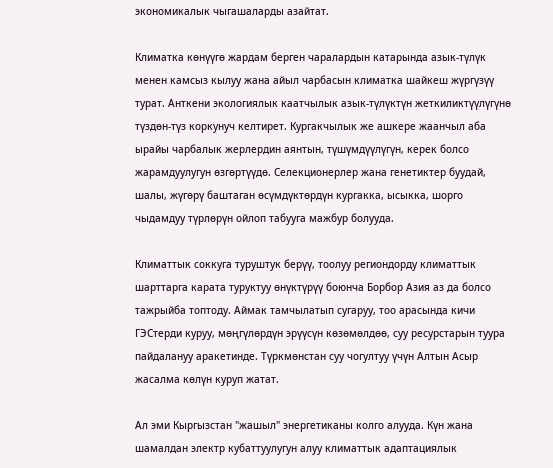экономикалык чыгашаларды азайтат.

Климатка көнүүгө жардам берген чаралардын катарында азык-түлүк менен камсыз кылуу жана айыл чарбасын климатка шайкеш жүргүзүү турат. Анткени экологиялык каатчылык азык-түлүктүн жеткиликтүүлүгүнө түздөн-түз коркунуч келтирет. Кургакчылык же ашкере жаанчыл аба ырайы чарбалык жерлердин аянтын, түшүмдүүлүгүн, керек болсо жарамдуулугун өзгөртүүдө. Селекционерлер жана генетиктер буудай, шалы, жүгөрү баштаган өсүмдүктөрдүн кургакка, ысыкка, шорго чыдамдуу түрлөрүн ойлоп табууга мажбур болууда.

Климаттык соккуга туруштук берүү, тоолуу региондорду климаттык шарттарга карата туруктуу өнүктүрүү боюнча Борбор Азия аз да болсо тажрыйба топтоду. Аймак тамчылатып сугаруу, тоо арасында кичи ГЭСтерди куруу, мөңгүлөрдүн эрүүсүн көзөмөлдөө, суу ресурстарын туура пайдалануу аракетинде. Түркмөнстан суу чогултуу үчүн Алтын Асыр жасалма көлүн куруп жатат.

Ал эми Кыргызстан "жашыл" энергетиканы колго алууда. Күн жана шамалдан электр кубаттуулугун алуу климаттык адаптациялык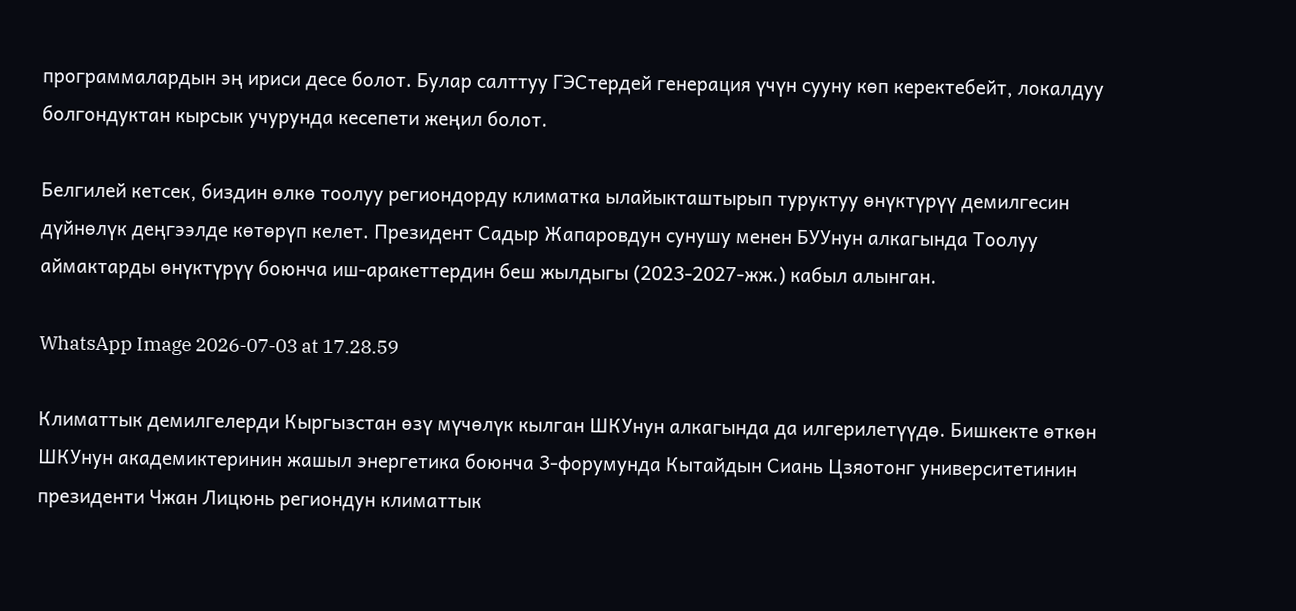программалардын эң ириси десе болот. Булар салттуу ГЭСтердей генерация үчүн сууну көп керектебейт, локалдуу болгондуктан кырсык учурунда кесепети жеңил болот.

Белгилей кетсек, биздин өлкө тоолуу региондорду климатка ылайыкташтырып туруктуу өнүктүрүү демилгесин дүйнөлүк деңгээлде көтөрүп келет. Президент Садыр Жапаровдун сунушу менен БУУнун алкагында Тоолуу аймактарды өнүктүрүү боюнча иш-аракеттердин беш жылдыгы (2023-2027-жж.) кабыл алынган.

WhatsApp Image 2026-07-03 at 17.28.59

Климаттык демилгелерди Кыргызстан өзү мүчөлүк кылган ШКУнун алкагында да илгерилетүүдө. Бишкекте өткөн ШКУнун академиктеринин жашыл энергетика боюнча 3-форумунда Кытайдын Сиань Цзяотонг университетинин президенти Чжан Лицюнь региондун климаттык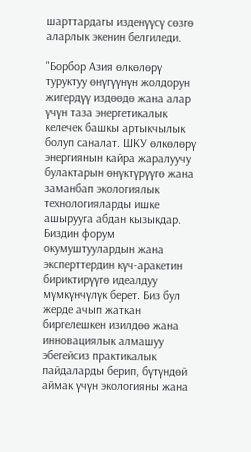шарттардагы изденүүсү сөзгө аларлык экенин белгиледи.

"Борбор Азия өлкөлөрү туруктуу өнүгүүнүн жолдорун жигердүү издөөдө жана алар үчүн таза энергетикалык келечек башкы артыкчылык болуп саналат. ШКУ өлкөлөрү энергиянын кайра жаралуучу булактарын өнүктүрүүгө жана заманбап экологиялык технологияларды ишке ашырууга абдан кызыкдар. Биздин форум окумуштуулардын жана эксперттердин күч-аракетин бириктирүүгө идеалдуу мүмкүнчүлүк берет. Биз бул жерде ачып жаткан биргелешкен изилдөө жана инновациялык алмашуу эбегейсиз практикалык пайдаларды берип, бүтүндөй аймак үчүн экологияны жана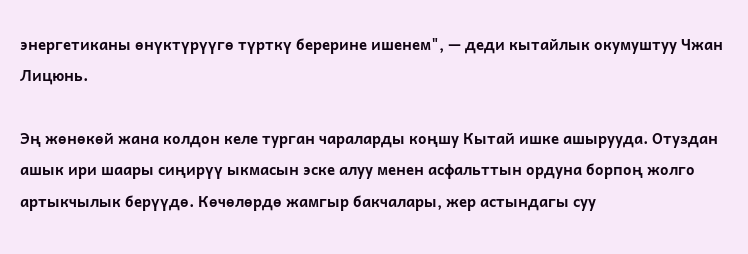энергетиканы өнүктүрүүгө түрткү берерине ишенем", — деди кытайлык окумуштуу Чжан Лицюнь.

Эң жөнөкөй жана колдон келе турган чараларды коңшу Кытай ишке ашырууда. Отуздан ашык ири шаары сиңирүү ыкмасын эске алуу менен асфальттын ордуна борпоң жолго артыкчылык берүүдө. Көчөлөрдө жамгыр бакчалары, жер астындагы суу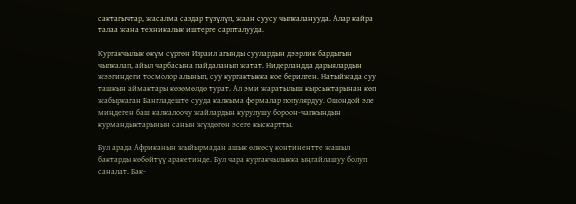сактагычтар, жасалма саздар түзүлүп, жаан суусу чыпкаланууда. Алар кайра талаа жана техникалык иштерге сарпталууда.

Кургакчылык өкүм сүргөн Израил агынды суулардын дээрлик бардыгын чыпкалап, айыл чарбасына пайдаланып жатат. Нидерландда дарыялардын жээгиндеги тосмолор алынып, суу кургактыкка кое берилген. Натыйжада суу ташкын аймактары көзөмөлдө турат. Ал эми жаратылыш кырсыктарынан көп жабыркаган Бангладеште сууда калкыма фермалар популярдуу. Ошондой эле миңдеген баш калкалоочу жайлардын курулушу бороон-чапкындын курмандыктарынын санын жүздөгөн эсеге кыскартты.

Бул арада Африканын жыйырмадан ашык өлкөсү континентте жашыл бактарды көбөйтүү аракетинде. Бул чара кургакчылыкка ыңгайлашуу болуп саналат. Бак-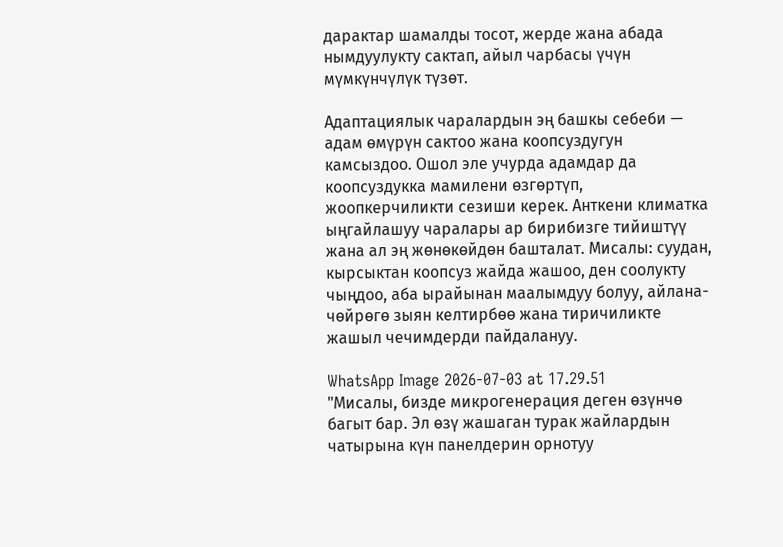дарактар шамалды тосот, жерде жана абада нымдуулукту сактап, айыл чарбасы үчүн мүмкүнчүлүк түзөт.

Адаптациялык чаралардын эң башкы себеби — адам өмүрүн сактоо жана коопсуздугун камсыздоо. Ошол эле учурда адамдар да коопсуздукка мамилени өзгөртүп, жоопкерчиликти сезиши керек. Анткени климатка ыңгайлашуу чаралары ар бирибизге тийиштүү жана ал эң жөнөкөйдөн башталат. Мисалы: суудан, кырсыктан коопсуз жайда жашоо, ден соолукту чыңдоо, аба ырайынан маалымдуу болуу, айлана-чөйрөгө зыян келтирбөө жана тиричиликте жашыл чечимдерди пайдалануу.

WhatsApp Image 2026-07-03 at 17.29.51
"Мисалы, бизде микрогенерация деген өзүнчө багыт бар. Эл өзү жашаган турак жайлардын чатырына күн панелдерин орнотуу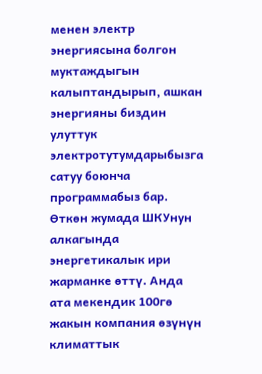менен электр энергиясына болгон муктаждыгын калыптандырып, ашкан энергияны биздин улуттук электротутумдарыбызга сатуу боюнча программабыз бар. Өткөн жумада ШКУнун алкагында энергетикалык ири жарманке өттү. Анда ата мекендик 100гө жакын компания өзүнүн климаттык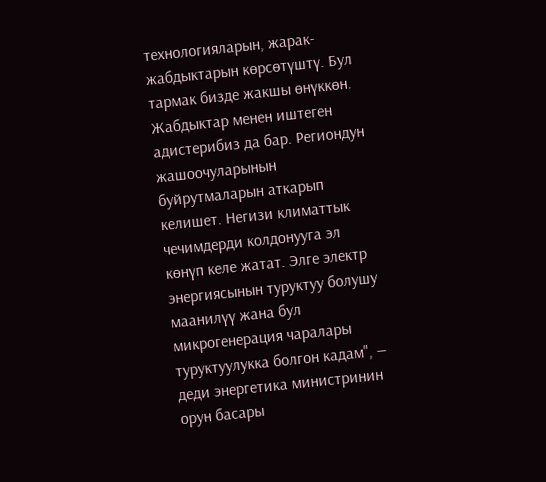технологияларын, жарак-жабдыктарын көрсөтүштү. Бул тармак бизде жакшы өнүккөн. Жабдыктар менен иштеген адистерибиз да бар. Региондун жашоочуларынын буйрутмаларын аткарып келишет. Негизи климаттык чечимдерди колдонууга эл көнүп келе жатат. Элге электр энергиясынын туруктуу болушу маанилүү жана бул микрогенерация чаралары туруктуулукка болгон кадам", — деди энергетика министринин орун басары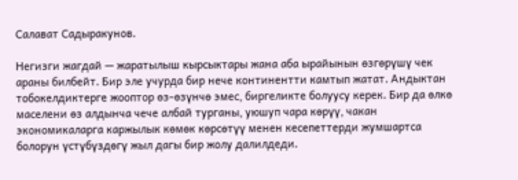Салават Садыракунов.

Негизги жагдай — жаратылыш кырсыктары жана аба ырайынын өзгөрүшү чек араны билбейт. Бир эле учурда бир нече континентти камтып жатат. Андыктан тобокелдиктерге жооптор өз-өзүнчө эмес, биргеликте болуусу керек. Бир да өлкө маселени өз алдынча чече албай турганы, уюшуп чара көрүү, чакан экономикаларга каржылык көмөк көрсөтүү менен кесепеттерди жумшартса болорун үстүбүздөгү жыл дагы бир жолу далилдеди.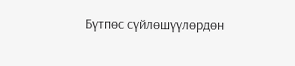Бүтпөс сүйлөшүүлөрдөн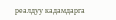реалдуу кадамдарга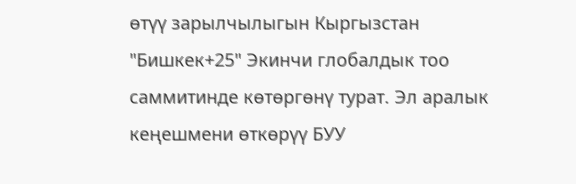өтүү зарылчылыгын Кыргызстан "Бишкек+25" Экинчи глобалдык тоо саммитинде көтөргөнү турат. Эл аралык кеңешмени өткөрүү БУУ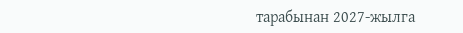тарабынан 2027-жылга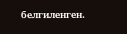белгиленген.